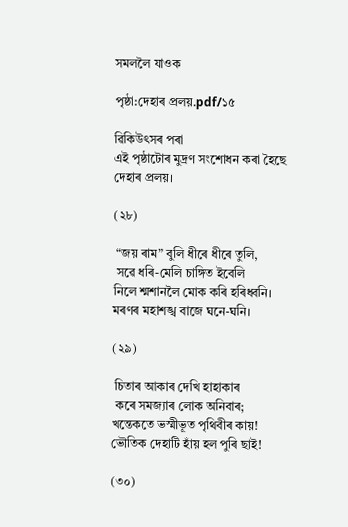সমললৈ যাওক

পৃষ্ঠা:দেহাৰ প্ৰলয়.pdf/১৫

ৱিকিউৎসৰ পৰা
এই পৃষ্ঠাটোৰ মুদ্ৰণ সংশোধন কৰা হৈছে
দেহাৰ প্ৰলয়।

(২৮)

 “জয় ৰাম” বুলি ধীৰে ধীৰে তুলি,
 সৱে ধৰি-মেলি চাঙ্গিত ইবেলি
নিলে শ্মশানলৈ মোক কৰি হৰিধ্বনি।
মৰণৰ মহাশঙ্খ বাজে ঘনে-ঘনি।

(২৯)

 চিতাৰ আকাৰ দেখি হাহাকাৰ
 কৰে সমজ্যাৰ লোক অনিবাৰ;
খন্তেকতে ভস্মীভূত পৃথিবীৰ কায়!
ভৌতিক দেহাটি হাঁয় হল পুৰি ছাই!

(৩০)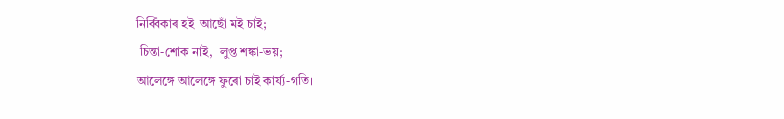নিৰ্ব্বিকাৰ হই  আছোঁ মই চাই;
 চিন্তা-শোক নাই,  লুপ্ত শঙ্কা-ভয়;
আলেঙ্গে আলেঙ্গে ফুৰো চাই কাৰ্য্য-গতি।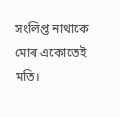সংলিপ্ত নাথাকে মোৰ একোতেই মতি।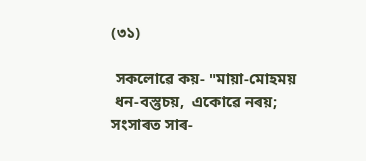(৩১)

 সকলোৱে কয়- "মায়া-মোহময়
 ধন-বস্তুচয়,  একোৱে নৰয়;
সংসাৰত সাৰ-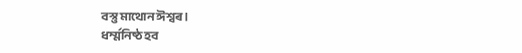বস্তু মাথোন ঈশ্বৰ।
ধৰ্ম্মনিষ্ঠ হব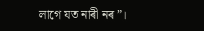লাগে যত নাৰী নৰ”।